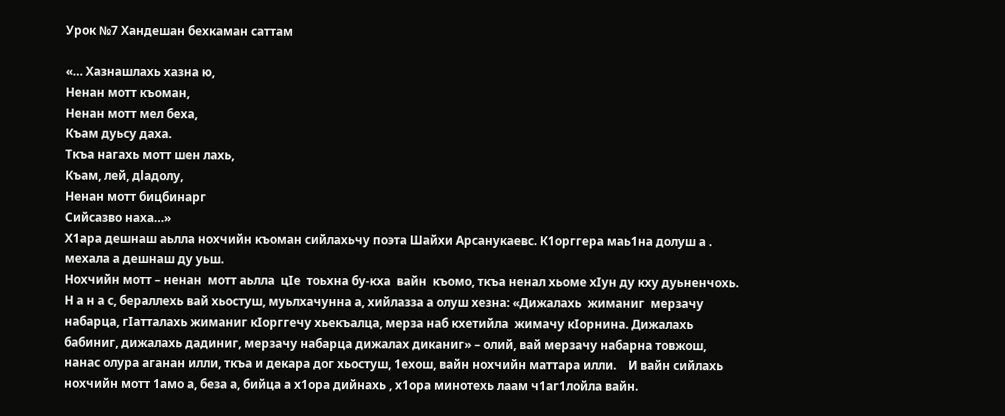Урок №7 Хандешан бехкаман саттам

«… Хазнашлахь хазна ю,
Ненан мотт къоман,
Ненан мотт мел беха,
Къам дуьсу даха.
Ткъа нагахь мотт шен лахь,
Къам, лей, дlадолу,
Ненан мотт бицбинарг
Сийсазво наха…»
Х1ара дешнаш аьлла нохчийн къоман сийлахьчу поэта Шайхи Арсанукаевс. К1орггера маь1на долуш а . мехала а дешнаш ду уьш.
Нохчийн мотт – ненан  мотт аьлла  цIе  тоьхна бу-кха  вайн  къомо, ткъа ненал хьоме хIун ду кху дуьненчохь.
Н а н а с, бераллехь вай хьостуш, муьлхачунна а, хийлазза а олуш хезна: «Дижалахь  жиманиг  мерзачу набарца, гIатталахь жиманиг кIорггечу хьекъалца, мерза наб кхетийла  жимачу кIорнина. Дижалахь  бабиниг, дижалахь дадиниг, мерзачу набарца дижалах диканиг» – олий, вай мерзачу набарна товжош, нанас олура аганан илли, ткъа и декара дог хьостуш, 1ехош, вайн нохчийн маттара илли.    И вайн сийлахь нохчийн мотт 1амо а, беза а, бийца а х1ора дийнахь , х1ора минотехь лаам ч1аг1лойла вайн.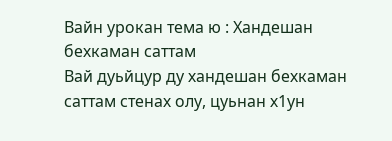Вайн урокан тема ю : Хандешан бехкаман саттам
Вай дуьйцур ду хандешан бехкаман саттам стенах олу, цуьнан х1ун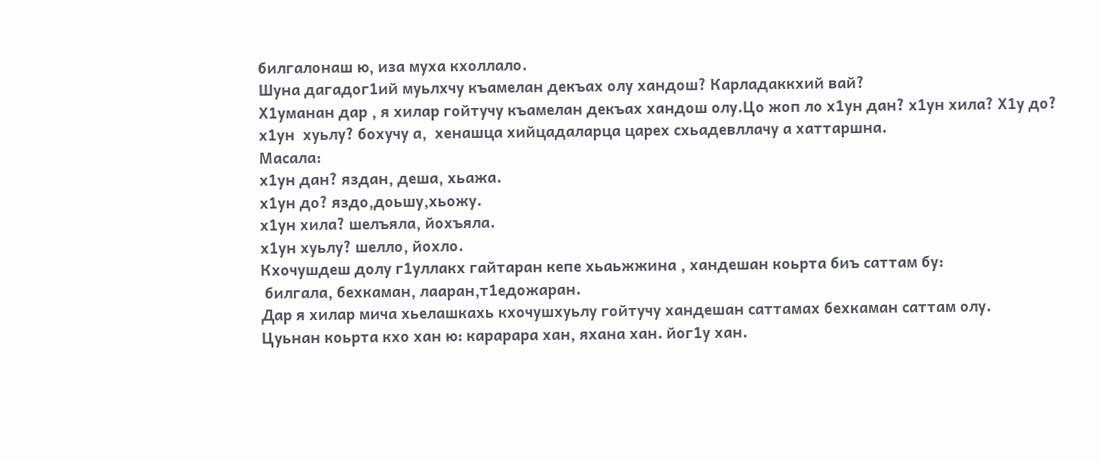билгалонаш ю, иза муха кхоллало.
Шуна дагадог1ий муьлхчу къамелан декъах олу хандош? Карладаккхий вай?
Х1уманан дар , я хилар гойтучу къамелан декъах хандош олу.Цо жоп ло х1ун дан? х1ун хила? Х1у до? х1ун  хуьлу? бохучу а,  хенашца хийцадаларца царех схьадевллачу а хаттаршна.
Масала:
х1ун дан? яздан, деша, хьажа.
х1ун до? яздо,доьшу,хьожу.
х1ун хила? шелъяла, йохъяла.
х1ун хуьлу? шелло, йохло.
Кхочушдеш долу г1уллакх гайтаран кепе хьаьжжина , хандешан коьрта биъ саттам бу:
 билгала, бехкаман, лааран,т1едожаран.
Дар я хилар мича хьелашкахь кхочушхуьлу гойтучу хандешан саттамах бехкаман саттам олу.
Цуьнан коьрта кхо хан ю: карарара хан, яхана хан. йог1у хан.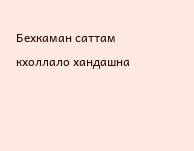Бехкаман саттам кхоллало хандашна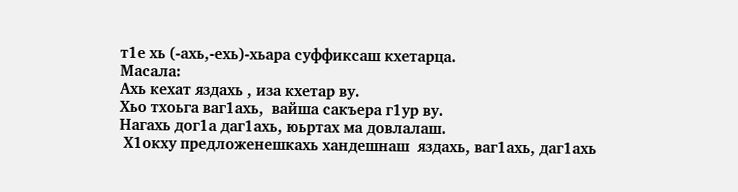т1е хь (-ахь,-ехь)-хьара суффиксаш кхетарца.
Масала:
Ахь кехат яздахь , иза кхетар ву.
Хьо тхоьга ваг1ахь,  вайша сакъера г1ур ву.
Нагахь дог1а даг1ахь, юьртах ма довлалаш.
 Х1окху предложенешкахь хандешнаш  яздахь, ваг1ахь, даг1ахь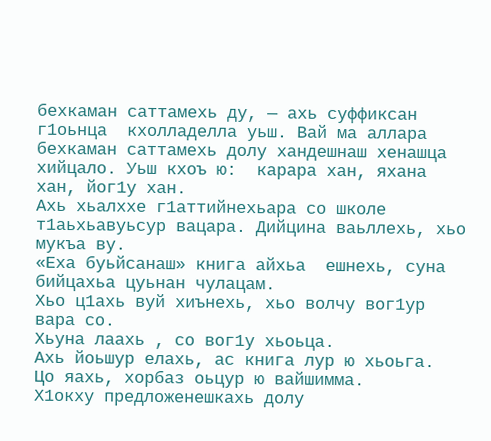бехкаман саттамехь ду, — ахь суффиксан г1оьнца  кхолладелла уьш. Вай ма аллара бехкаман саттамехь долу хандешнаш хенашца хийцало. Уьш кхоъ ю:  карара хан, яхана хан, йог1у хан.
Ахь хьалххе г1аттийнехьара со школе т1аьхьавуьсур вацара. Дийцина ваьллехь, хьо мукъа ву.
«Еха буьйсанаш» книга айхьа  ешнехь, суна бийцахьа цуьнан чулацам.
Хьо ц1ахь вуй хиънехь, хьо волчу вог1ур вара со.
Хьуна лаахь , со вог1у хьоьца.
Ахь йоьшур елахь, ас книга лур ю хьоьга.
Цо яахь, хорбаз оьцур ю вайшимма.
Х1окху предложенешкахь долу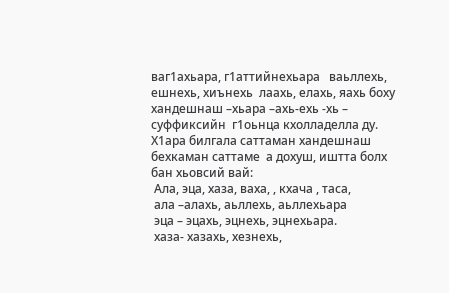ваг1ахьара, г1аттийнехьара   ваьллехь, ешнехь, хиънехь  лаахь, елахь, яахь боху  хандешнаш –хьара –ахь-ехь -хь – суффиксийн  г1оьнца кхолладелла ду.
Х1ара билгала саттаман хандешнаш бехкаман саттаме  а дохуш, иштта болх бан хьовсий вай:
 Ала, эца, хаза, ваха, , кхача , таса,
 ала –алахь, аьллехь, аьллехьара
 эца – эцахь, эцнехь, эцнехьара.
 хаза- хазахь, хезнехь,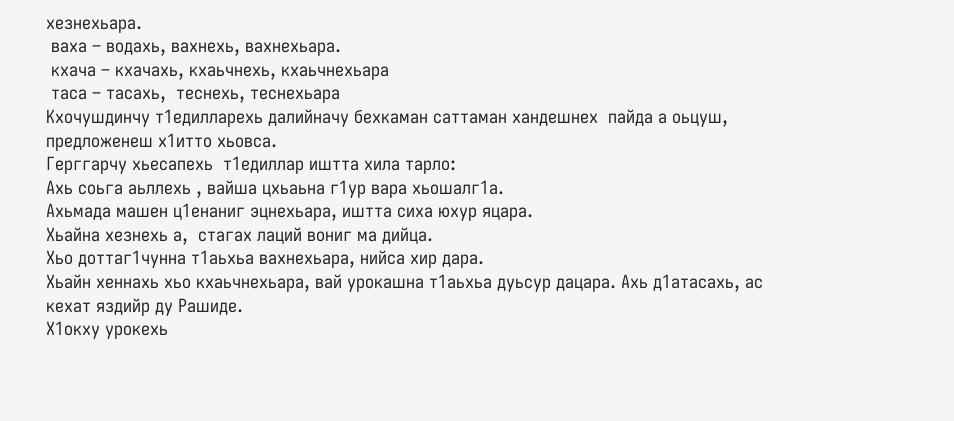хезнехьара.
 ваха – водахь, вахнехь, вахнехьара.
 кхача – кхачахь, кхаьчнехь, кхаьчнехьара
 таса – тасахь,  теснехь, теснехьара
Кхочушдинчу т1едилларехь далийначу бехкаман саттаман хандешнех  пайда а оьцуш, предложенеш х1итто хьовса.
Герггарчу хьесапехь  т1едиллар иштта хила тарло:
Ахь соьга аьллехь , вайша цхьаьна г1ур вара хьошалг1а.
Ахьмада машен ц1енаниг эцнехьара, иштта сиха юхур яцара.
Хьайна хезнехь а,  стагах лаций вониг ма дийца.
Хьо доттаг1чунна т1аьхьа вахнехьара, нийса хир дара.
Хьайн хеннахь хьо кхаьчнехьара, вай урокашна т1аьхьа дуьсур дацара. Ахь д1атасахь, ас кехат яздийр ду Рашиде.
Х1окху урокехь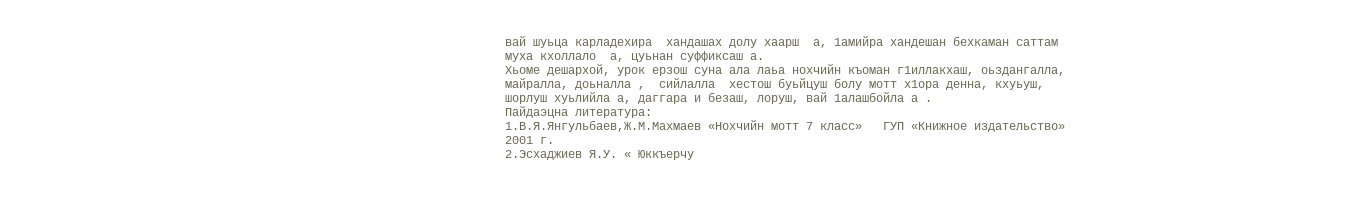вай шуьца карладехира  хандашах долу хаарш  а, 1амийра хандешан бехкаман саттам муха кхоллало  а, цуьнан суффиксаш а.
Хьоме дешархой, урок ерзош суна ала лаьа нохчийн къоман г1иллакхаш, оьздангалла, майралла, доьналла ,  сийлалла  хестош буьйцуш болу мотт х1ора денна, кхуьуш, шорлуш хуьлийла а, даггара и безаш, лоруш, вай 1алашбойла а .
Пайдаэцна литература:
1.В.Я.Янгульбаев,Ж.М.Махмаев «Нохчийн мотт 7 класс»   ГУП «Книжное издательство» 2001 г.
2.Эсхаджиев Я.У. « Юккъерчу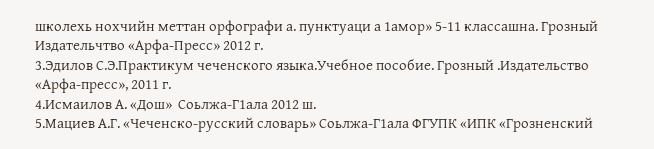школехь нохчийн меттан орфографи а. пунктуаци а 1амор» 5-11 классашна. Грозный Издательчтво «Арфа-Пресс» 2012 г.
3.Эдилов С.Э.Практикум чеченского языка.Учебное пособие. Грозный .Издательство «Арфа-пресс», 2011 г.
4.Исмаилов А. «Дош»  Соьлжа-Г1ала 2012 ш.
5.Мациев А.Г. «Чеченско-русский словарь» Соьлжа-Г1ала ФГУПК «ИПК «Грозненский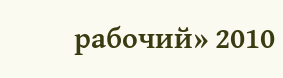рабочий» 2010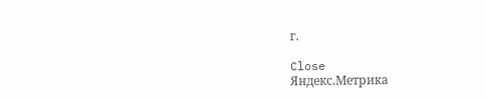г.

Close
Яндекс.Метрика